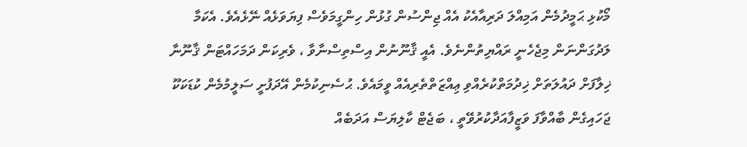މޯކުޅި ޙަމީދުމެން އަމިއްލަ ދަރިއާއެކު އެއް ޖިންސުން ގުޅުން ހިންގީމަވެސް ފިޔަވަޅެއް ނޭޅެއެވެ. އެކަމާ ލަދުގަންނަން މިޖެހެނީ ރައްޔިތުންނެވެ. އެއީ ޤާނޫނުން އިސްތިސްނާވާ ، ވެރިކަން ދަމަހައްޓަން ޤާނޫނާ ޚިލާފަށް ދައުލަތަށް ޚިދުމަތްކުރެއްވި ޢިއްޒަތްތެރިއެއް ވީމައެވެ. ޙުސެނިކުމެން އޭދަފުށީ ސަލީމުމެން ކުޑަކަކޫ ޖަހައިގެން ބާއްވާފަ ވަޒީފާއަދާކުރުވޭތީ ، ބަޖެޓް ކާލިޔަސް އަދަބެއް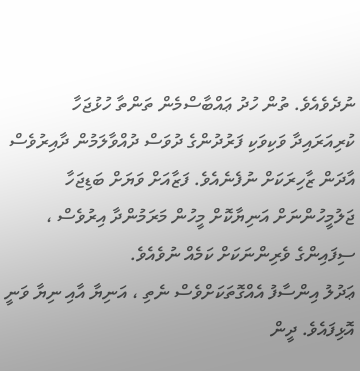ނުދެވެއެވެ. ތުން ހުދު ޢައްބާސްމެން ތަންތާ ހުޅުޖަހާ ކުރިއަރައިދާ ވަކިވަކި ފަރުދުންގެ ދުވަސް ދުއްވާލަމުން ދާއިރުވެސް އާދަން ޒާހިރަކަށް ނުފެނެއެވެ. ފަޒާއަށް ވަޔަށް ބަޑިޖަހާ ޖަލުމީހުންނަށް އަނިޔާކޮށް މީހުން މަރަމުންދާ އިރުވެސް ، ސިފައިންގެ ވެރިންނަކަށް ކަމެއް ނުވެއެވެ.
ޢަދުލު އިންސާފު އެއްގޮތަކަށްވެސް ނެތި ، އަނިޔާ އާއި ނިޔާ ވަނީ އޮޅިފައެވެ. ދީން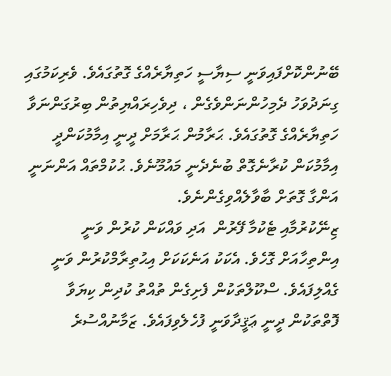ބޭނުންކޮށްފައިވަނީ ސިޔާސީ ހަތިޔާރެއްގެ ގޮތުގައެވެ. ވެރިކަމުގައި ގިނަދުވަހު ދެމިހުންނަންވެގެން ، ދިވެހިރައްޔިތުން ބިރުގަންނަވާ ހަތިޔާރެއްގެ ގޮތުގައެވެ. ޙަރާމުން ޙަރާމަށް ދީނީ އިމާމުކަންދީ އިމާމުކަން ކުރާނެގޮތް ބުނެދެނީ މައުމޫނެވެ. ޙުކުމްތައް އަންނަނީ އަންގާ ގޮތަށް ބާވާލެއްވިގެންނެވެ.
ޒިނޭކުރުމާއި ޓެކުމާ ފޭރުން  އަދި ވައްކަން ކުރުން ވަނީ އިންތިހާއަށް ގޮހެވެ. އެކަކު އަނެކަކަށް އިޙުތިރާމްކުރުން ވަނީ ގެއްލިފައެވެ. ސްކޫލްތަކުން ފެށިގެން ތުއްތު ކުދިން ކިޔަވާ ފޮތްތަކުން ދީނީ ޢަޤީދާވަނީ ފުހެލެވިފައެވެ. ޒަމާނުއްސުރެ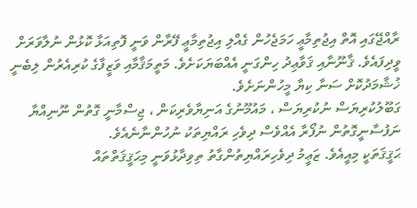ރާއްޖޭގައި އޮތް އިޖުތިމާޢީ ހަމަޖެހުން ގެއްލި އިޖުތިމާޢީ ފޭރާން ވަނީ ފޮތިއަޅާ ކޮޅުން ނުލާވަރަށް ވީދިފައެވެ. ޤާނޫނާއި ޤަވާޢިދު ހިންގަނީ އެއްބަޔަކަށެވެ. މަތީމަޤާމާއި ވަޒީފާގެ ކުރިއެރުން ލިބެނީ ޚުޝާމަދުކޮށް ސަނާ ކިޔާ މީހުންނަށެވެ.
ގަބޫލުކުރިޔަސް ނުކުރިޔަސް ، މައުމޫނުގެ އަނިޔާވެރިކަން ، ޖިސްމާނީ ގޮތުން ނޫނިއްޔާ ނަފުސާނީގޮތުން ނުފޯރާ އެއްވެސް ދިވެހި ރައްޔިތަކު ނުހުންނާނެއެވެ.
ޙަޤީޤަތަކީ މިއީއެވެ. ޒަޢީމު ދިވެހިރައްޔިތުންގާތު ތިވިދާޅުވަނީ މިޙަޤީޤަތްތައް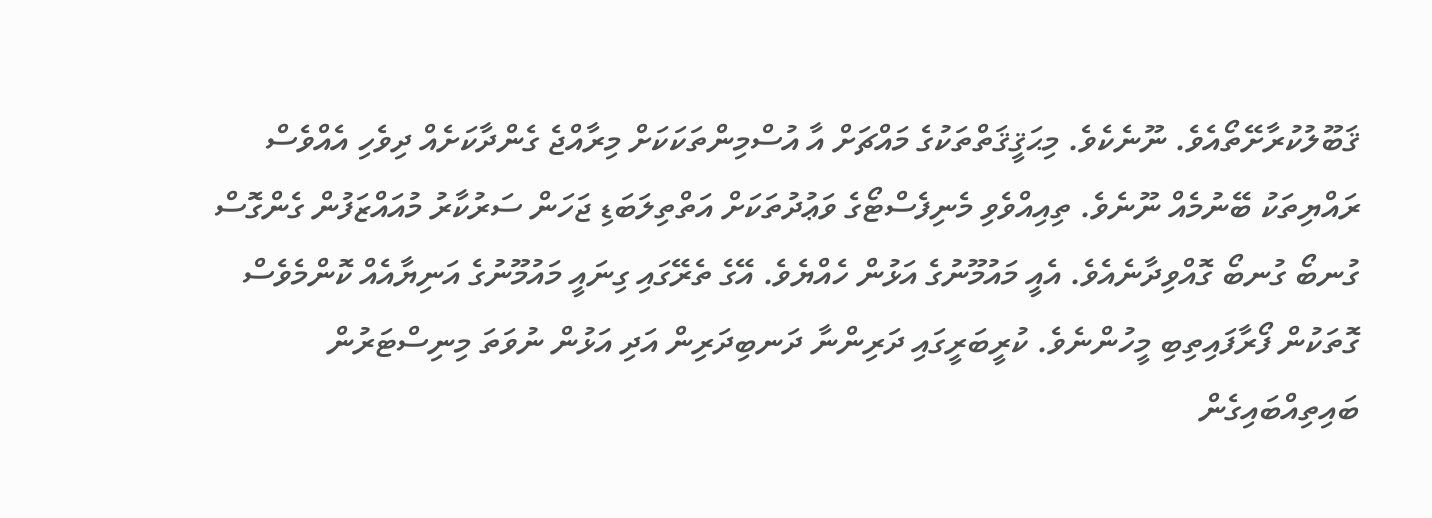ޤަބޫލުކުރާށޭތޯއެވެ. ނޫނެކެވެ. މިޙަޤީޤަތްތަކުގެ މައްޗަށް އާ އުސްމިންތަކަކަށް މިރާއްޖެ ގެންދާކަށެއް ދިވެހި އެއްވެސް ރައްޔިތަކު ބޭނުމެއް ނޫނެވެ. ތިއިއްވެވި މެނިފެސްޓޯގެ ވަޢުދުތަކަށް އަތްތިލަބަޑި ޖަހަން ސަރުކާރު މުއައްޒަފުން ގެންގޮސް ގުނބޯ ގުނބޯ ގޮއްވިދާނެއެވެ. އެއީ މައުމޫނުގެ އަޅުން ހެއްޔެވެ. އޭގެ ތެރޭގައި ގިނައީ މައުމޫނުގެ އަނިޔާއެއް ކޮންމެވެސް ގޮތަކުން ފޯރާފައިތިބި މީހުންނެވެ. ކުރީބަރީގައި ދަރިންނާ ދަނބިދަރިން އަދި އަޅުން ނުވަތަ މިނިސްޓަރުން ބައިތިއްބައިގެން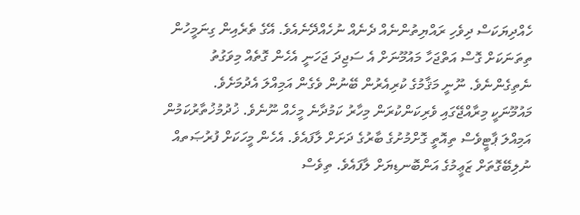ހެއްދިޔަކަސް ދިވެހި ރައްޔިތުންނެއް ދެނެއް ނުހެއްދޭނެއެވެ. އޭގެ ތެރެއިން ގިނަމީހުން ތިތަނަކަށް ގޮސް އަތްޖަހާ މައުމޫނަށް އެ ސަޖިދަ ޖަހަނީ އެހެން ގޮތެއް މިވަގުތު ނެތިގެންނެވެ. ނޫނީ މަޤާމުގެ ކުރިއެރުން ބޭނުން ވެގެން އަމިއްލަ އެދުމަށެވެ.
މައުމޫނަކީ މިރާއްޖޭގައި ވެރިކަންކުރަން މިހާރު ކަމުދާނެ މީހެއް ނޫނެވެ. ޚުދުމުޚުތާރުކަމުން އަމިއްލަ ޕާޓީވެސް ތިއޮތީ ގޮށްމުށުގެ ބާރުގެ ދަށަށް ލާފައެވެ. އެހެން މީހަކަށް ފުރުޞަތއް ނުލިބޭގޮތަށް ޒަޢީމުގެ އަންބޮނޑިޔަށް ލާފައެވެ. ތިވެސް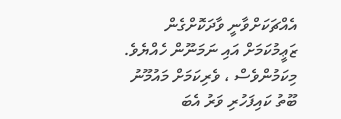އެއްޗަކަށްވާނީ ވާދަކޮށްގެން ޒަޢީމުކަމަށް އައި ނަމަނޫން ހެއްޔެވެ. މިކަމުންވެސް ، ވެރިކަމަށް މައުމޫނު ބޫތު ކައިފަހުރި ވަރު އެބަ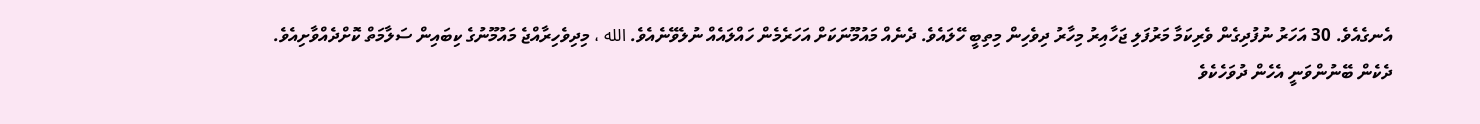އެނގެއެވެ. 30 އަހަރު ނުފުދިގެން ވެރިކަމާ މަރުފަލި ޖަހާއިރު މިހާރު ދިވެހިން މިތިބީ ހޭލައެވެ. ދެނެއް މައުމޫނަކަށް އަހަރެމެން ހައްލައެއް ނުލެވޭނެއެވެ. الله ، މިދިވެހިރާއްޖެ މައުމޫނުގެ ކިބައިން ސަލާމަތް ކޮށްދެއްވާށިއެވެ.
ދެކެން ބޭނުންވަނީ އެހެން ދުވަހެކެވެ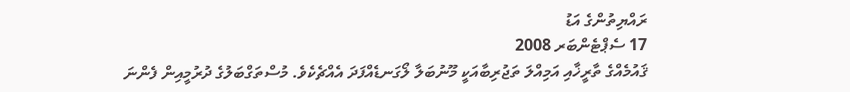ރައްޔިތުންގެ އަޑު
17 ސެޕްޓެންބަރ 2008
ޤައުމެއްގެ ތާރީޚާއި އަމިއްލަ ތަޖުރިބާއަކީ މޫނުބަލާ ލޯގަނޑެއްފަދަ އެއްޗެކެވެ. މުސްތަގްބަލުގެ ދުރުމީއިން ފެންނަ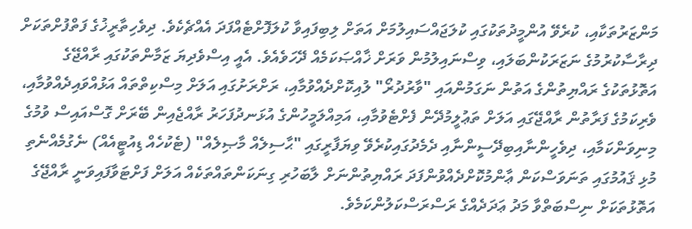މަންޒަރުތަކާއި، ކުރެވޭ އުންމީދުތަކުގައި ކުލަޖައްސައިލުމަށް އަތަށް ލިބިފައިވާ ކުލަފޮށްޓެއްފަދަ އެއްޗެކެވެ. ދިވެހިތާރީޚުގެ ފަތްފުށްތަކަށް ދިރާސާކުރުމުގެ ނަޒަރަކުންބަލައި، ވިސްނައިލުމުން ވަރަށް ޚާއްޞަކަމެއް ދޭހަވެއެވެ. އެއީ އިސްވެދިޔަ ޒަމާންތަކުގައި ރާއްޖޭގެ އަތޮޅުތަކުގެ ރައްޔިތުންގެ އަތުން ނަގަމުންއައި "ވާރުދުރޯ" ލުއިކޮށްދެއްވުމާއި، ރަށްރަށުގައި އަލަށް މިސްކިތްތައް އަޅުއްވައިދެއްވުމާއި، ވެރިކަމުގެ ފަރާތުން ރާއްޖޭގައި އަލަށް ތަޢުލީމުދޭން ފެށްޓެވުމާއި، އަމިއްލަމީހުންގެ އުޅަނދުފަހަރު ރާއްޖެއިން ބޭރަށް ގޮސްއައިސް ވުމުގެ މިނިވަންކަމާއި، ދިވެހީންނާއިބިދޭސީންނާއި ދެމެދުގައިކުރެވޭ ވިޔަފާރީގައި "ޙާސިލެއް މާޞިލެއް" (ޓެކުހެއް ޑިއުޓީއެއް) ނެގުމެއްނެތި މުޅި ޤައުމުގައި ތަނަވަސްކަން ޢާންމުކޮށްދެއްވުންފަދަ ރައްޔިތުންނަށް ލާބަހުރި ގިނަކަންތައްތަކެއް އަލަށް ފަށްޓަވާފައިވަނީ ރާއްޖޭގެ އަތޮޅުތަކަށް ނިސްބަތްވާ މަދު ޢަދަދެއްގެ ރަސްރަސްކަލުންކަމެވެ.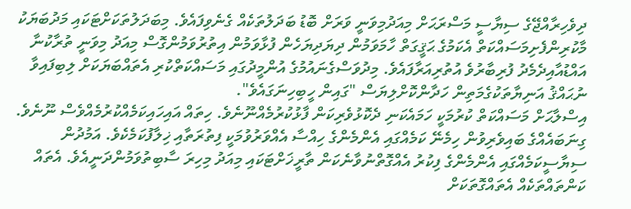ދިވެހިރާއްޖޭގެ ސިޔާސީ މަސްރަޙަށް މިއަދުމިވަނީ ވަރަށް ބޮޑު ބަދަލުތަކެއް ގެނެވިފައެވެ. މިބަދަލުތަކަށްޓަކައި މަދުބަޔަކު މާކުރިންފެށިމަސައްކަތް އެކަމުގެ ޙަޤީގަތް ހާމަވަމުން ދިޔަދިޔަހެން ފުޅާވަމުން އިތުރުވަމުންގޮސް މިއަދު މިވަނީ ތުރާކުނާ އައްޑުއާއިދެމެދު ފުރިބާރުވެ އުތުރިއަރާފައެވެ. މިދުވަސްގެނައުމުގެ އުންމީދުގައި މަސައްކަތްކުރި އެތައްބަޔަކަށް ލިބިފައިވާ ނުޙައްޤު އަނިޔާތަކުގެމަތިން ހަދާންކޮށްލިޔަސް "ގައިން ހީބިހިނަގައެވެ".
އިސްލާޙަށް މަސައްކަތް ކުރުމަކީ ހަމައެކަނި ދެކޮޅުވެރިކަން ފާޅުކުރުމެއްނޫނެވެ. ހިތައް އައިހައިކަމެއްކުރުމެއްވެސް ނޫނެވެ. ގިނަބައެއްގެ ބައިވެރިވުން ހިމެނޭ ކަމެއްގައި އެންމެންގެ ހިއްސާ އެއްވަރުވުމަކީ ފިތުރަތާއި ޚިލާފުކަމެކެވެ. އަމުދުން ސިޔާސީކަމެއްގައި އެންމެންގެ ފިކުރު އެއްގޮތްނުވާނެކަން ތާރީޚަށްޓަކައި މިއަދު މިހިރަ ސާބިތުވަމުންދަނީއެވެ. އެތައް ކަންތައްތަކެއް އެތައްގޮތަކަށް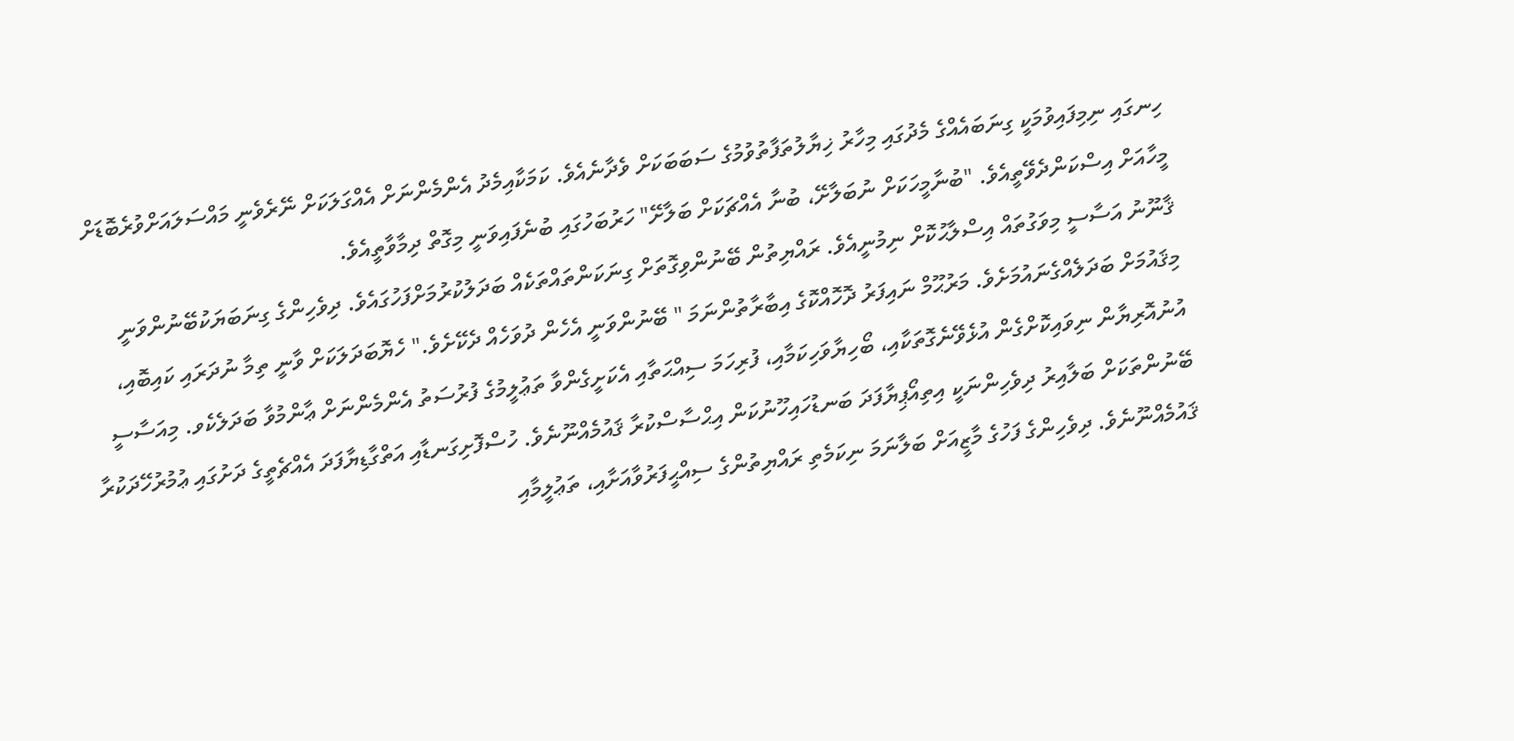ހިނގައި ނިމިފައިވުމަކީ ގިނަބައެއްގެ މެދުގައި މިހާރު ޚިޔާލުތަފާތުވުމުގެ ސަބަބަކަށް ވެދާނެއެވެ. ކަމަކާއިމެދު އެންމެންނަށް އެއްގަލަކަށް ނޭރެވެނީ މައްސަލައަށްވުރެބޮޑަށް މީހާއަށް އިސްކަންދެވޭތީއެވެ. "ބުނާމީހަކަށް ނުބަލާށޭ، ބުނާ އެއްޗަކަށް ބަލާށޭ" ހަރުބަހުގައި ބުނެފައިވަނީ މިގޮތް ދިމާވާތީއެވެ.
ޤާނޫނު އަސާސީ މިވަގުތައް އިސްލާޙުކޮށް ނިމުނީއެވެ. ރައްޔިތުން ބޭނުންވިގޮތަށް ގިނަކަންތައްތަކެއް ބަދަލުކުރުމަށްފަހުގައެވެ. ދިވެހިންގެ ގިނަބަޔަކުބޭނުންވަނީ މިޤައުމަށް ބަދަލެއްގެނައުމަށެވެ. މަރުޙޫމް ނައިފަރު ދޮހޮއްކޮގެ އިބާރާތުންނަމަ " ބޭނުންވަނީ އެހެން ދުވަހެއް ދެކޭށެވެ." ހެޔޮބަދަލަކަށް ވާނީ ތިމާ ނުދަރައި ކައިބޮއި، އުނުއޮރިޔާން ނިވައިކޮށްގެން އުޅެވޭނެގޮތަކާއި، ބޯހިޔާވަހިކަމާއި، ފުރިހަމަ ސިއްޙަތާއި އެކަށީގެންވާ ތަޢުލީމުގެ ފުރުސަތު އެންމެންނަށް ޢާންމުވާ ބަދަލެކެވ. މިއަސާސީ ބޭނުންތަކަށް ބަލާއިރު ދިވެހިންނަކީ އިތިއޯޕިޔާފަދަ ބަނޑުހައިހޫނުކަން އިޙްސާސްކުރާ ޤައުމެއްނޫނެވެ. ހުސްފޮށިގަނޑާއި އަތްގާޑިޔާފަދަ އެއްޗެތީގެ ދަށުގައި ޢުމުރުހޭދަކުރާ ޤައުމެއްނޫނެވެ. ދިވެހިންގެ ފަހުގެ މާޒީއަށް ބަލާނަމަ ނިކަމެތި ރައްޔިތުންގެ ސިއްޙީފަރުވާއަށާއި، ތަޢުލީމާއި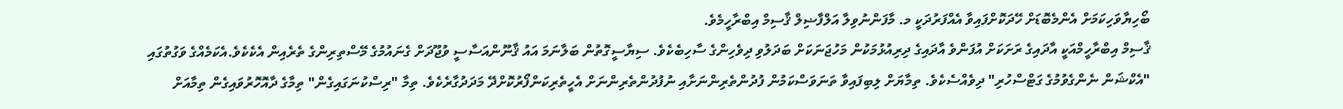ބޯހިޔާވަހިކަމަށް އެންމެބޮޑަށް ހޭދަކޮށްފައިވާ އެއްފަރުދަކީ މ. މާފަންނުވިލާ އަލްފާޟިލް ޤާސިމް އިބްރާހީމެވެ.
ޤާސިމް އިބްރާހީމްއަކީ އާދައިގެ ރަށަކަށް އުފަންވެ އާދައިގެ ދިރިއުޅުމަކުން މަހުޖަނަކަށް ބަދަލުވި ދިވެހިންގެ ސާހިބެކެވެ. ސިޔާސީގޮތުން ބަލާނަމަ އައު ޤާނޫންއަސާސީ ވުޖޫދަށް ގެނައުމުގެ މޭސްތިރިންގެ ތެރެއިން އެކެކެވެ.އެކަމެއްގެ ވަގުތުގައި "އެކްޝަން ނެންގެވުމުގެ ގަޓްސްހުރި" ދިވެއްސެކެވެ. ތިމާޔަށް ލިބިފައިވާ ތަނަވަސްކަމުން ފުދުންތެރިންނަށާއި ނުފުދުންތެރިންނަށް އެހީތެރިކަންފޯރުކޮށްދޭ މަދަދުގާރެކެވެ. ތިމާ "ރިސްކުނަގައިގެން" ތިމާގެ ދާއޮހޮރުވައިގެން ތިމާއަށް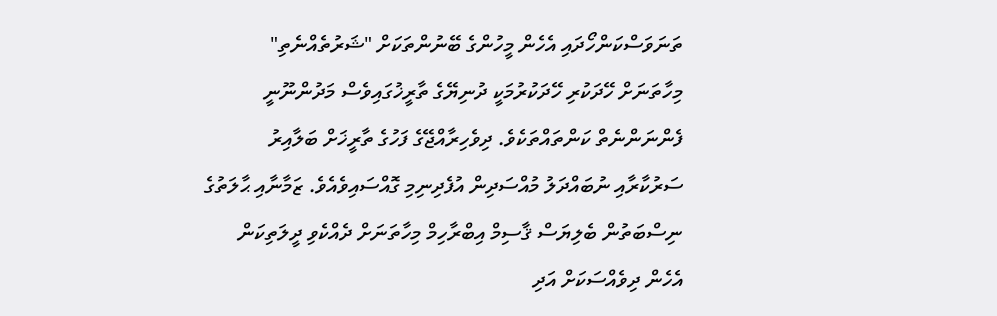ތަނަވަސްކަންހޯދައި އެހެން މީހުންގެ ބޭނުންތަކަށް "ޝަރުތެއްނެތި" މިހާތަނަށް ހޭދަކުރި ހޭދަކުރުމަކީ ދުނިޔޭގެ ތާރީޚުގައިވެސް މަދުންނޫނީ ފެންނަންނެތް ކަންތައްތަކެވެ. ދިވެހިރާއްޖޭގެ ފަހުގެ ތާރީޚަށް ބަލާއިރު ސަރުކާރާއި ނުބައްދަލު މުއްސަދިން އުފެދިނިމި ގޮއްސައިވެއެވެ. ޒަމާނާއި ޙާލަތުގެ ނިސްބަތުން ބެލިޔަސް ޤާސިމް އިބްރާހިމް މިހާތަނަށް ދެއްކެވި ދީލަތިކަން އެހެން ދިވެއްސަކަށް އަދި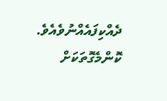ދެއްކިފައެއްނުވެއެވެ. ކޮންމެގޮތަކަށް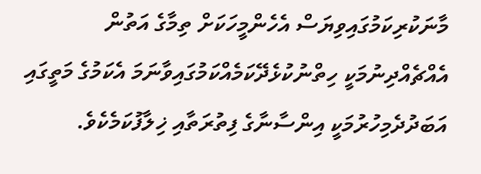މާނަކުރިކަމުގައިވިޔަސް އެހެންމީހަކަށް ތިމާގެ އަތުން އެއްޗެއްދިނުމަކީ ހިތްނުކުޅެދޭކަމެއްކަމުގައިވާނަމަ އެކަމުގެ މަތީގައި އަބަދުދެމިހުރުމަކީ އިންސާނާގެ ފިތުރަތާއި ޚިލާފުކަމެކެވެ.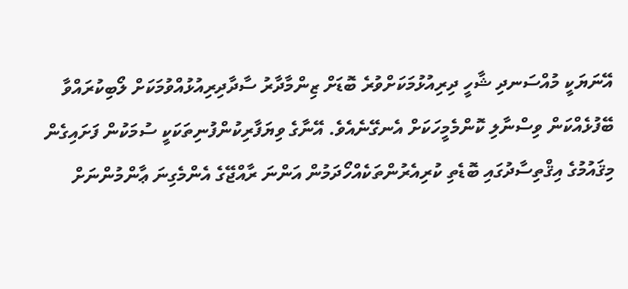އޭނަޔަކީ މުއްސަނދި ޝާހީ ދިރިއުޅުމަކަށްވުރެ ބޮޑަށް ޒިންމާދާރު ސާދާދިރިއުޅުއްވުމަކަށް ލޯބިކުރައްވާ ބޭފުޅެއްކަން ވިސްނާލި ކޮންމެމީހަކަށް އެނގޭނެއެވެ. އޭނާގެ ވިޔަފާރިކުންފުނިތަކަކީ ސުމަކުން ފަށައިގެން މިޤައުމުގެ އިޤްތިސާދުގައި ބޮޑެތި ކުރިއެރުންތަކެއްހޯދަމުން އަންނަ ރާއްޖޭގެ އެންމެގިނަ ޢާންމުންނަށް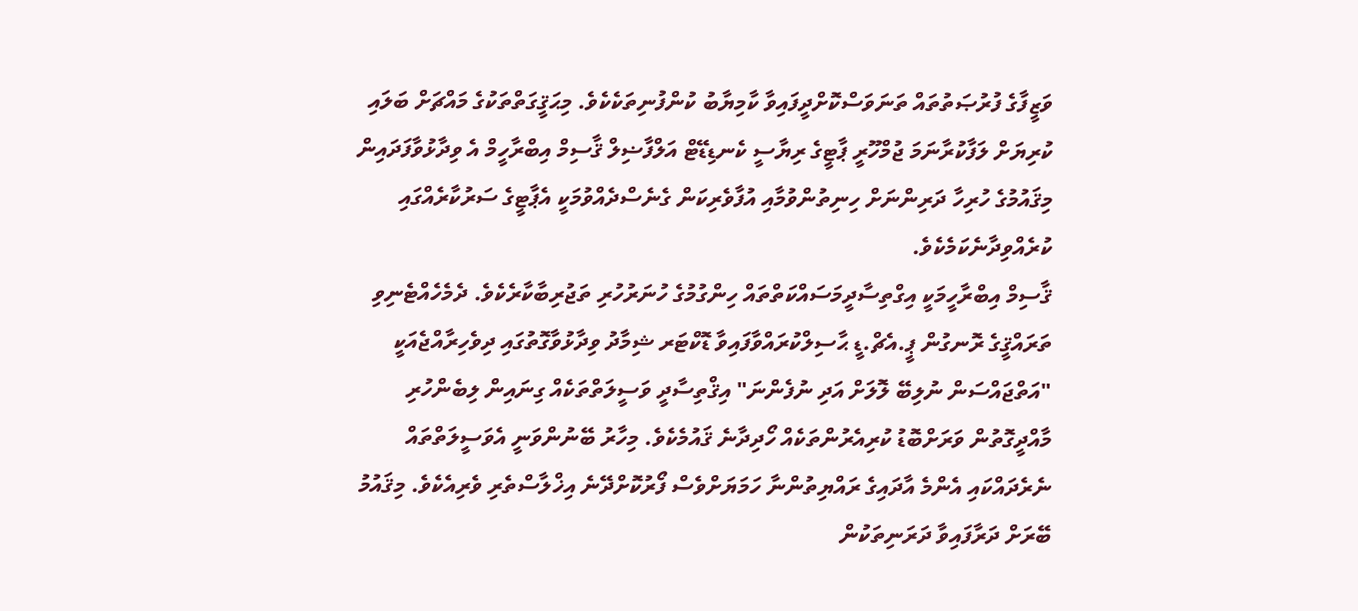ވަޒީފާގެ ފުރުޞަތުތައް ތަނަވަސްކޮށްދީފައިވާ ކާމިޔާބު ކުންފުނިތަކެކެވެ. މިޙަޤީގަތްތަކުގެ މައްޗަށް ބަލައި ކުރިޔަށް ލަފާކުރާނަމަ ޖުމްހޫރީ ޕާޓީގެ ރިޔާސީ ކެނޑިޑޭޓް އަލްފާޟިލް ޤާސިމް އިބްރާހީމް އެ ވިދާޅުވާފަދައިން މިޤައުމުގެ ހުރިހާ ދަރިންނަށް ހިނިތުންވުމާއި އުފާވެރިކަން ގެނެސްދެއްވުމަކީ އެޕާޓީގެ ސަރުކާރެއްގައި ކުރެއްވިދާނެކަމެކެވެ.
ޤާސިމް އިބްރާހީމަކީ އިގްތިސާދީމަސައްކަތްތައް ހިންގުމުގެ ހުނަރުހުރި ތަޖުރިބާކާރެކެވެ. ދެމެހެއްޓެނިވި ތަރައްޤީގެ ރޮނގުން ޕީ.އެޗް.ޑީ ޙާސިލްކުރައްވާފައިވާ ޑޮކްޓަރ ޝިމާދު ވިދާޅުވާގޮތުގައި ދިވެހިރާއްޖެއަކީ "އަތްޖައްސަން ނުލިބޭ ލޮލަށް އަދި ނުފެންނަ" އިޤްތިސާދީ ވަސީލަތްތަކެއް ގިނައިން ލިބެންހުރި މާއްދީގޮތުން ވަރަށްބޮޑު ކުރިއެރުންތަކެއް ހޯދިދާނެ ޤައުމެކެވެ. މިހާރު ބޭނުންވަނީ އެވަސީލަތްތައް ނެރެދައްކައި އެންމެ އާދައިގެ ރައްޔިތުންނާ ހަމަޔަށްވެސް ފޯރުކޮށްދޭނެ އިޚްލާސްތެރި ވެރިއެކެވެ. މިޤައުމު ބޭރަށް ދަރާފައިވާ ދަރަނިތަކުން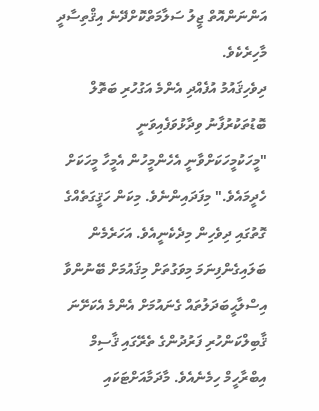އަންނަންއޮތް ޖީލު ސަލާމަތްކޮށްދޭނެ އިޤްތިސާދީ މާހިރެކެވެ.
ދިވެހިޤައުމު އުފެއްދި އެންމެ އަގުހުރި ބަތޮލް ބޮޑުތަކުރުފާނު ވިދާޅުވަފެއިވަނީ "މީހަކުމީހަކަށްވާނީ އެހެންމީހުން އެމީހާ މީހަކަށް ހެދީމައެވެ." މިފަދައިންނެވެ. މިކަން ހަޤީގަތެއްގެ ގޮތުގައި ދިވެހިން މިދެކެނީއެވެ. އަހަރެމެން ބަލައިގެންފިނަމަ މިވަގުތަށް މިޤައުމަށް ބޭނުންވާ އިސްލާޙީބަދަލުތައް ގެނައުމަށް އެންމެ އެކަށޭނަ ޤާބިލްކަންހުރި ފަރުދުންގެ ތެރޭގައި ޤާސިމް އިބްރާހީމް ހިމެނެއެވެ. މާދަމާއަށްޓަކައި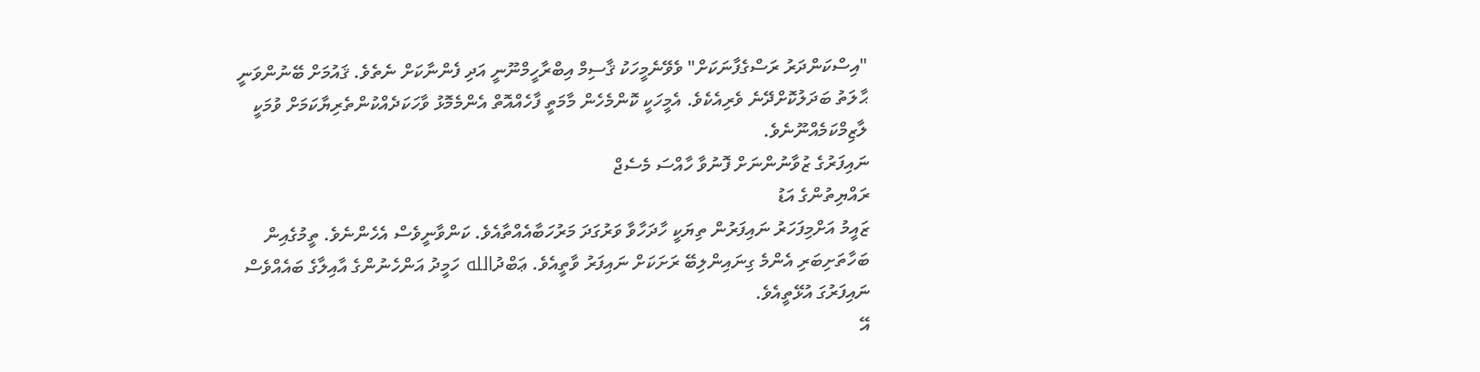"އިސްކަންދަރު ރަސްގެފާނަކަށް" ވެވޭނެމީހަކު ޤާސިމް އިބްރާހީމްނޫނީ އަދި ފެންނާކަށް ނެތެވެ. ޤައުމަށް ބޭނުންވަނީ ޙާލަތު ބަދަލުކޮށްދޭނެ ވެރިއެކެވެ. އެމީހަކީ ކޮންމެހެން މާމަތީ ފާހެއްއޮތް އެންމެމޮޅު ވާހަކަދެއްކުންތެރިޔާކަމަށް ވުމަކީ ލާޒިމްކަމެއްނޫނެވެ.
ނައިފަރުގެ ޒުވާނުންނަށް ފޮނުވާ ހާއްސަ މެސެޖް
ރައްޔިތުންގެ އަޑު
ޒައީމު އަށްމިފަހަރު ނައިފަރުން ތިޔަކީ ހާދަހާވާ ވަރުގަދަ މަރުހަބާއެއްތާއެވެ. ކަންވާނީވެސް އެހެންނެވެ. ތީމުގެއިން ބަހާތަށިބަރި އެންމެ ގިނައިންލިބޭ ރަށަކަށް ނައިފަރު ވާތީއެވެ. ޢަބްދުالله ހަމީދު އަންހެނުންގެ އާއިލާގެ ބައެއްވެސް ނައިފަރުގަ އުޅޭތީއެވެ.
އޭ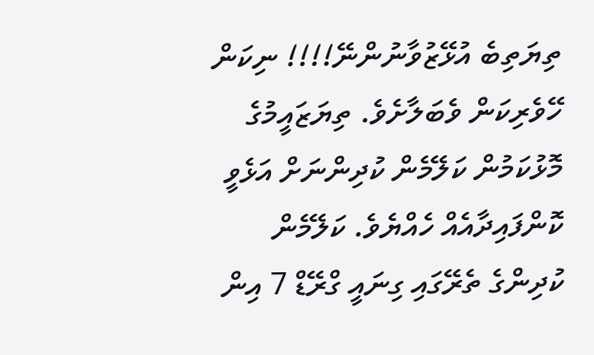ތިޔަތިބެ އުޅޭޒުވާނުންނޭ!!!! ނިކަން ހޭވެރިކަން ވެބަލާށެވެ. ތިޔަޒައީމުގެ މޮޅުކަމުން ކަލޭމެން ކުދިންނަށް އަޅެވީ ކޮންފައިދާއެއް ހެއްޔެވެ. ކަލޭމެން ކުދިންގެ ތެރޭގައި ގިނައީ ގްރޭޑް 7 އިން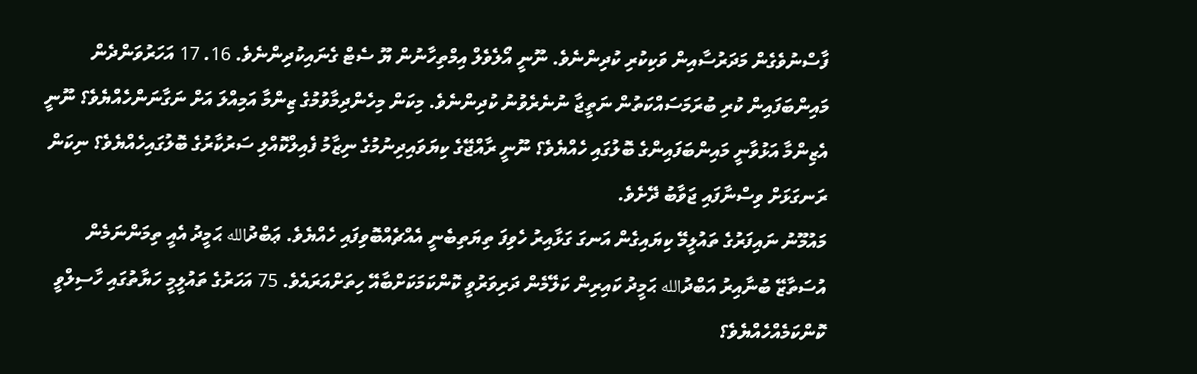ފާސްނުވެގެން މަދަރުސާއިން ވަކިކުރި ކުދިންނެވެ. ނޫނީ އޯލެވެލް އިމްތިހާނުން ޔޫ ސެޓް ގެނައިކުދިންނެވެ. 16. 17 އަހަރުވަންދެން މައިންބަފައިން ކުރި ބުރަމަސައްކަތުން ނަތީޖާ ނުނެރެވުނު ކުދިންނެވެ. މިކަން މިހެންދިމާވުމުގެ ޒިންމާ އަމިއްލަ އަށް ނަގާނަންހެއްޔެވެ؟ ނޫނީ އެޒިންމާ އަޅުވާނީ މައިންބަފައިންގެ ބޮލުގައި ހެއްޔެވެ؟ ނޫނީ ރާއްޖޭގެ ކިޔަވައިދިނުމުގެ ނިޒާމު ފެއިލްކޮއްލި ސަރުކާރުގެ ބޮލުގައިހެއްޔެވެ؟ ނިކަން ރަނގަޅަށް ވިސްނާފައި ޖަވާބު ދޭށެވެ.
މައުމޫނު ނައިފަރުގެ ތައުލީމޭ ކިޔައިގެން އަނގަ ގަޅާއިރު ހެވިފަ ތިޔަތިބެނީ އެއްޗެއްބޮވިފައި ހެއްޔެވެ. ޢަބްދުالله ޙަމީދު އެއީ ތިމަންނަމެން އުސަތާޒޭ ބުނާއިރު އަބްދުالله ޙަމީދު ކައިރިން ކަލޭމެން ދަރިވަރުވީ ކޮންކަމަކަށްބާއޭ ހިތަށްއަރައެވެ. 75 އަހަރުގެ ތައުލީމީ ހަޔާތުގައި ހާސިލްވީ ކޮންކަމެއްހެއްޔެވެ؟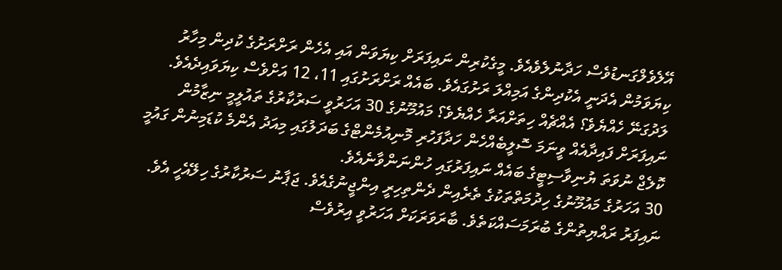އޭލެވެލްގަނޑުވެސް ހަދާނުލެވެއެވެ. މީގެކުރިން ނައިފަރަށް ކިޔަވަން އައި އެހެން ރަށްރަށުގެ ކުދިން މިހާރު ކިޔަވަމުން އެދަނީ އެކުދިންގެ އަމިއްލަ ރަށުގައެވެ. ބައެއް ރަށްރަށުގައި 11، 12 އަށްވެސް ކިޔަވައިދެއެވެ. ލަދުގަނޭ ހެއްޔެވެ؟ އެއްޗެއް ހިތަށްއަރާ ހެއްޔެވެ؟ މައުމޫނުގެ 30 އަހަރުވީ ސަރުކާރުގެ ތައުލީމީ ނިޒާމުން ނައިފަރަށް ފައިދާއެއް ވީނަމަ ސޮލީބެއްހެން ހަދާފަހުރި މޮނިއުމެންޓްގެ ބަދަލުގައި މިއަދު އެންމެ ކުޑަމިނުން ގައުމީ ކޮލެޖް ނުވަތަ ޔުނިވާސިޓީގެ ބައެއް ނައިފަރުގައި ހުންނަންވާނެއެވެ.
30 އަހަރުގެ މައުމޫނުގެ ހިދުމަތްތަކުގެ ތެރެއިން ދެންތިހިރީ އިންޖީނުގެއެވެ. ޖަޕާނު ސަރުކާރުގެ ހިލޭއެހީ އެވެ. ނައިފަރު ރައްޔިތުންގެ ބުރަމަސައްކަތެވެ. ބާރަވަރަކަށް އަހަރުވީ އިރުވެސް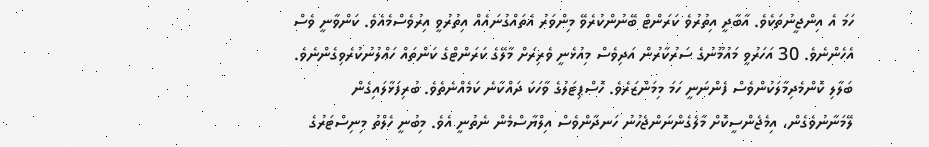ހަމަ އެ އިންޖީނުތަކެވެ. އާބާދީ އިތުރުވެ ކަރަންޓް ބޭނުންކުރެވޭ މިންވަރު އެތައްގުނައެއް އިތުރުވީ އިރުވެސްމެއެވެ. ކަންވާނީ ވެސް އެހެންނެވެ. 30 އަހަރުވީ މައުމޫނުގެ ސަރުކާރުން އަދިވެސް މިއުޅެނީ ވެރިރަށް މާލޭގެ ކަރަންޓްގެ ކަންތައް ހައްލުނުކުރެވިގެންނެވެ.
ބަލާލި ކޮންމެދިމާލަކުންވެސް ފެންނަނީ ހަމަ މިމަންޒަރެވެ. ހޮސްޕިޓަލުގެ ވާހަކަ ދައްކާނެ ކަމެއްނެތެވެ. ބުރިފަޅާލައިގެން ލޭމަނާނުވެގެން، އިމެޖެންސީކޮށް މާލެގެންނަންޖެހުނު ހަނދާންވެސް އިލްޔާސްމެން ނެތުނީ އެވެ. މިބުނީ ހެލްތު މިނިސްޓަރުގެ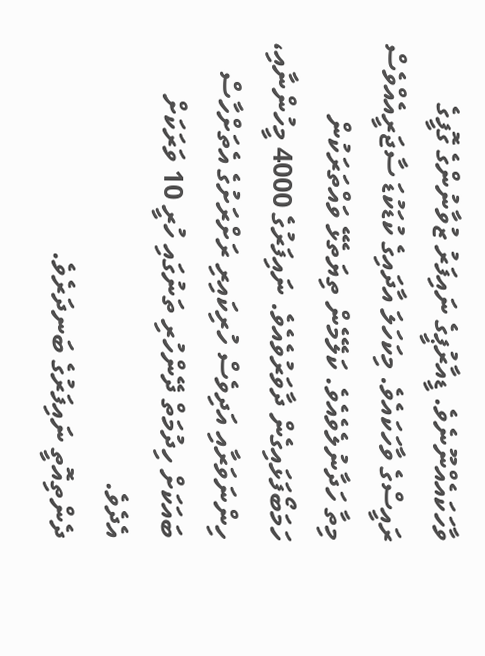ވާހަކައެއްނޫނެވެ. ޑީއާރުޕީގެ ނައިފަރު ޒުވާނުންގެ ގޮފީގެ ރައީސްގެ ވާހަކައެވެ. މިކަހަލަ އާދައިގެ ކުޑަކުޑަ ސާޖަރީއެއްވެސް މިތާ ހަދާނުލެވެއެވެ. ކަލޭމެން ތިޔަތެޅޭ ވައްތަރަކުން ހަމަބޯފަޅައިގެން ދާވަރުވެއެވެ. ނައިފަރުގެ 4000 މީހުންނާއި، ހިންނަވަރާއި އަދިވެސް ހުރިކައިރި ރަށްރަށުގެ އެތަށްހާސް ބައަކަށް ހިދުމަތް ދޭންހުރި ތަނުގައި ހުރީ 10 ވަރަކަށް އެދެވެ.
ދެންތިއޮތީ ނައިފަރުގެ ބަނދަރެވެ.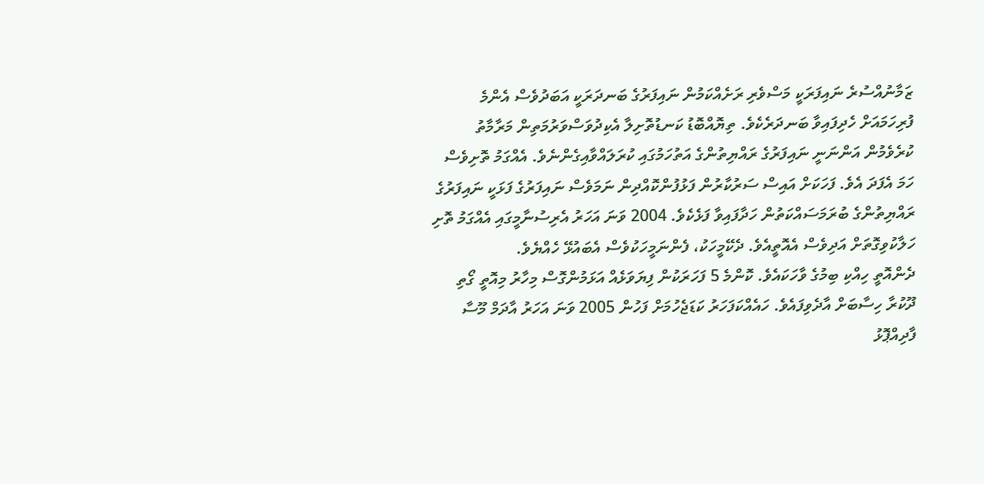ޒަމާނުއްސުރެ ނައިފަރަކީ މަސްވެރި ރަށެއްކަމުން ނައިފަރުގެ ބަނދަރަކީ އަބަދުވެސް އެންމެ ފުރިހަމައަށް ހެދިފައިވާ ބަނދަރެކެވެ. ތިޔޮއްބޮޑު ކަނޑުތޮށިލާ އެކިދުވަސްވަރުމަތިން މަރާމާތު ކުރެވެމުން އަންނަނީ ނައިފަރުގެ ރައްޔިތުންގެ އަތުހަމުގައި ކުރަލައްވާއިގެންނެވެ. އެއްގަމު ތޮށިވެސް ހަމަ އެފަދަ އެވެ. ފަހަކަށް އައިސް ސަރުކާރުން ފަޅުފުންކޮއްދިން ނަމަވެސް ނައިފަރުގެ ފަޅަކީ ނައިފަރުގެ ރައްޔިތުންގެ ބުރަމަސައްކަތުން ހަދާފައިވާ ފަޅެކެވެ. 2004 ވަނަ އަހަރު އެރިސުނާމީގައި އެއްގަމު ތޮށި ހަލާކުވިގޮތަށް އަދިވެސް އެއޮތީއެވެ. ދެކޭމީހަކު، ފެންނަމީހަކުވެސް އެބައުޅޭ ހެއްޔެވެ.
ދެންއޮތީ ހިއްކި ބިމުގެ ވާހަކައެވެ. ކޮންމެ 5 ފަހަރަކުން ފިޔަވަޅެއް އަޅަމުންގޮސް މިހާރު މިއޮތީ ގޯތި ދޫކުރާ ހިސާބަށް އާދެވިފައެވެ. ހައެއްކަފަހަރު ކަޑަޖެހުމަށް ފަހުން 2005 ވަނަ އަހަރު އާދަމް މޫސާ ފާދިއްޕޮޅު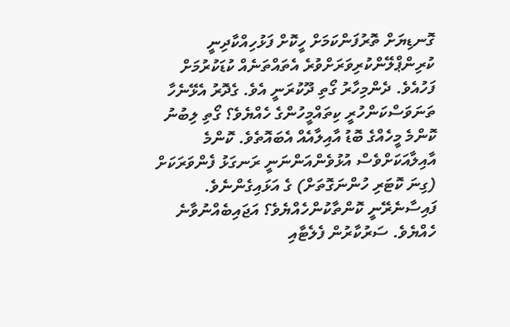ގޮނޑިޔަށް ތޮރުފަންކަމަށް ހީކޮށް ފަޅުހިއްކާދިނީ ކުރިންޕްލޭންކުރިވަރަށްވުރެ އެތައްތަނެއް ކުޑަކުރުމަށް ފަހުއެވެ. ދެންމިހާރު ގޯތި ދޫކުރަނީ އެވެ. ގެދޮރު އެޅޭނެހާ ތަނަވަސްކަންހުރީ ކިތައްމީހުންގެ ހެއްޔެވެ؟ ގޯތި ލިބުނު ކޮންމެ މީހެއްގެ ބޮޑު އާއިލާއެއް އެބައޮތެވެ. ކޮންމެ އާއިލާއަކަށްވެސް އުޅުވެންއަންނަނީ ރަނގަޅު ފެންވަރަކަށް (ގިނަ ކޮޓަރި ހުންނަގޮތަށް) ގެ އަޅައިގެންނެވެ. ފައިސާނެރޭނީ ކޮންތާކުންހެއްޔެވެ؟ އަޖައިބެއްނުވާނެ ހެއްޔެވެ. ސަރުކާރުން ފެލެޓާއި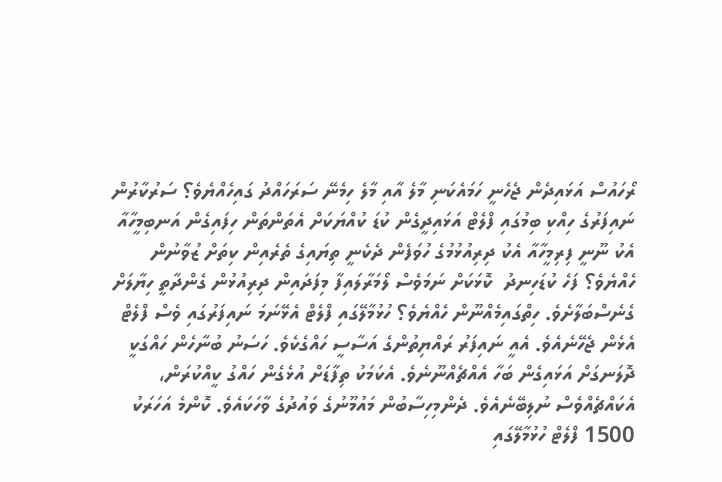ރޯހައުސް އަޅައިދެން ޖެހެނީ ހަމައެކަނި މާލެ އާއި މާލެ ހިމެނޭ ސަރަހައްދު ގައިހެއްޔެވެ؟ ސަރުކާރުން ނައިފަރުގެ ހިއްކި ބިމުގައި ފްލެޓް އަޅައިދީގެން ކުޑަ ކުއްޔަކަށް އެތަންތަން ހިފައިގެން އަނބިމީހާއާ އެކު ނޫނީ ފިރިމީހާއާ އެކު ދިރިއުޅުމުގެ ހުވަފެން ދެކެނީ ތިޔައިގެ ތެރެއިން ކިތަށް ޒުވާނުން ހެއްޔެވެ؟ ފަހެ ކުޑަހިނދު  ކޮޅަކަށް ނަމަވެސް ލޯމަރާލައިފާ މިފަދައިން ދިރިއުޅުން ގެންދާތީ ހިޔާލަށް ގެނެސްބަލާށެވެ. ހިތްގައިމެއްނޫން ހެއްޔެވެ؟ ހުޅުމާލޭގައި ފްލެޓް އެޅޭނަމަ ނައިފަރުގައި ވެސް ފްލެޓް އެޅެން ޖެހޭނެއެވެ. އެއީ ނައިފަރު ރައްޔިތުންގެ އަސާސީ ހައްގެކެވެ. ހަސަނު ބުނާހެން ހައްގަކީ ދޮލަނގަށް އަޅައިގެން ބަހާ އެއްޗެއްނޫނެވެ. އެކަމަކު ތިފާޑަށް އުޅެގެން ހައްގު ކީއްކުރަން، އެކައްޗެއްވެސް ނުލިބޭނެއެވެ. ދެންމިހިސާބުން މައުމޫނުގެ ވައުދުގެ ވާހަކައެވެ. ކޮންމެ އަހަރަކު 1500 ފްލެޓް ހުޅުމާލޭގައި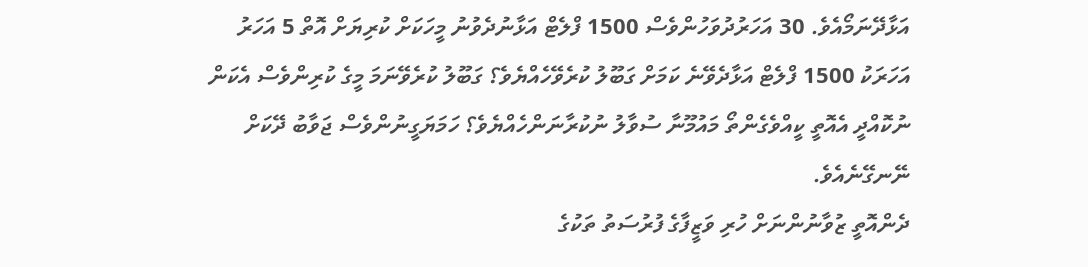އަޅާދޭނަމޯއެވެ. 30 އަހަރުދުވަހުންވެސް 1500 ފްލެޓް އަޅާނުދެވުނު މީހަކަށް ކުރިޔަށް އޮތް 5 އަހަރު އަހަރަކު 1500 ފްލެޓް އަޅާދެވޭނެ ކަމަށް ގަބޫލު ކުރެވޭހެއްޔެވެ؟ ގަބޫލު ކުރެވޭނަމަ މީގެ ކުރިންވެސް އެކަން ނުކޮއްދީ އެއޮތީ ކީއްވެގެންތޯ މައުމޫނާ ސުވާލު ނުކުރާނަންހެއްޔެވެ؟ ހަމަޔަގީނުންވެސް ޖަވާބު ދޭކަށް ނޭނގޭނެއެވެ.
ދެންއޮތީ ޒުވާނުންނަށް ހުރި ވަޒީފާގެ ފުރުސަތު ތަކުގެ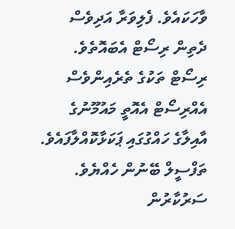ވާހަކައެވެ. ފެލިވަރާ އަދިވެސް ދެތިން ރިސޯޓް އެބައޮތެވެ. ރިސޯޓް ތަކުގެ ތެރެއިންވެސް އެއްރިސޯޓް އެއޮތީ މައުމޫނުގެ އާއިލާގެ ހައްގުގައި ޕަކަޅާކޮއްލާފައެވެ. ތަފްސީލް ބޭނުން ހެއްޔެވެ. ސަރުކާރުން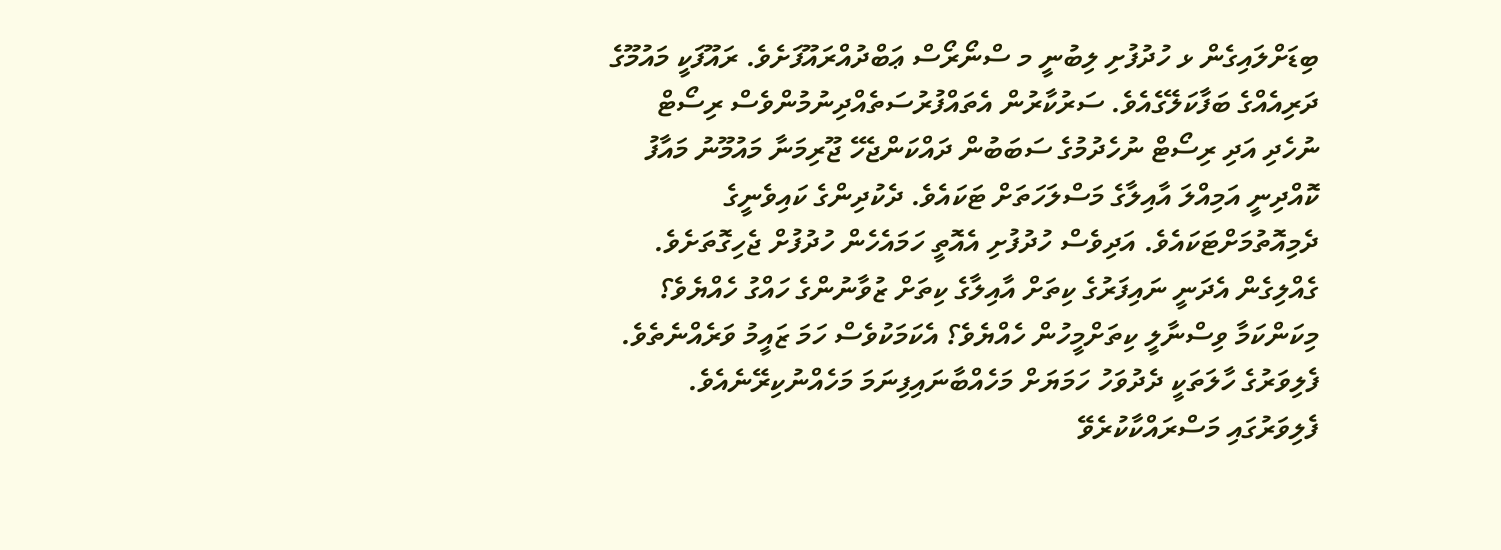ބިޑަށްލައިގެން ޅ ހުދުފުށި ލިބުނީ މ ސްނޯރޯސް ޢަބްދުއްރައޫފަށެވެ. ރައޫފަކީ މައުމޫގެ ދަރިއެއްގެ ބަފާކަލޭގެއެވެ. ސަރުކާރުން އެތައްފުރުސަތެއްދިނުމުންވެސް ރިސޯޓް ނުހެދި އަދި ރިސޯޓް ނުހެދުމުގެ ސަބަބުން ދައްކަންޖެހޭ ޖޫރިމަނާ މައުމޫނު މައާފު ކޮއްދިނީ އަމިއްލަ އާއިލާގެ މަސްލަހަތަށް ޓަކައެވެ. ދެކުދިންގެ ކައިވެނީގެ ދެމިއޮތުމަށްޓަކައެވެ. އަދިވެސް ހުދުފުށި އެއޮތީ ހަމައެހެން ހުދުފުށް ޖެހިގޮތަށެވެ. ގެއްލިގެން އެދަނީ ނައިފަރުގެ ކިތަށް އާއިލާގެ ކިތަށް ޒުވާނުންގެ ހައްގު ހެއްޔެވެ؟ މިކަންކަމާ ވިސްނާލީ ކިތަށްމީހުން ހެއްޔެވެ؟ އެކަމަކުވެސް ހަމަ ޒައީމު ވަރެއްނެތެވެ. ފެލިވަރުގެ ހާލަތަކީ ދެދުވަހު ހަމަޔަށް މަހެއްބާނައިފިނަމަ މަހެއްނުކިރޭނެއެވެ. ފެލިވަރުގައި މަސްރައްކާކުރެވޭ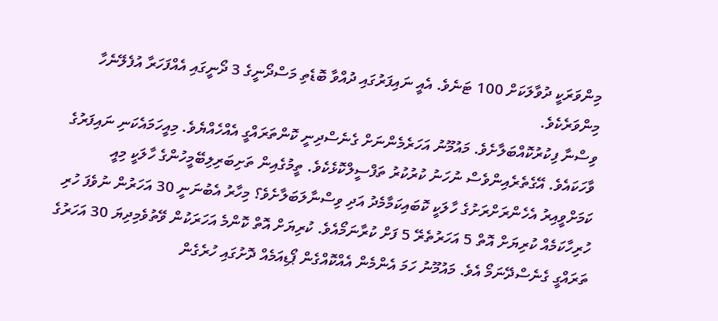މިންވަރަކީ ދުވާލަކަށް 100 ޓަނެވެ. އެއީ ނައިފަރުގައި ދުއްވާ ބޮޑެތި މަސްދޯނީގެ 3 ދޯނީގައި އެއްފަހަރާ އުފެލޭނެހާ މިންވަރެކެވެ.
ވިސްނާ ފިކުރުކޮއްބަލާށެވެ. މައުމޫނު އަހަރެމެންނަށް ގެނެސްދިނީ ކޮންތަރައްގީ އެއްހެއްޔެވެ. މިއީހަމައެކަނި ނައިފަރުގެ ވާހަކައެވެ. އޭގެތެރެއިންވެސް ނުހަނު ކުރުކުރު ތަފްސީލްކޮޅެކެވެ. ތީމުގެއިން ތަށިބަރިލިބޭމީހުންގެ ހާލަކީ މިއީ ކަމަށްވީއިރު އެހެންރަށްރަށުގެ ހާލަކީ ކޮބައިކަމާމެދު އަދި ވިސްނާލަބަލާށެވެ؟ މިހާރު އެބުނަނީ 30 އަހަރުން ނުވެފަ ހުރި ހުރިހާކަމެއް ކުރިޔަށް އޮތް 5 އަހަރުތެރޭ 5 ފަށް ކުރާނަމޯއެވެ. ކުރިޔަށް އޮތް ކޮންމެ އަހަރަކުން ވޭތުވެމިދިޔަ 30 އަހަރުގެ ތަރައްގީ ގެނެސްދޭނަމޯ އެވެ. މައުމޫނު ހަމަ އެންމެން އެއްކޮއްގެން ޕޯޑިއަމެއް ދޮށުގައި ހުރެގެން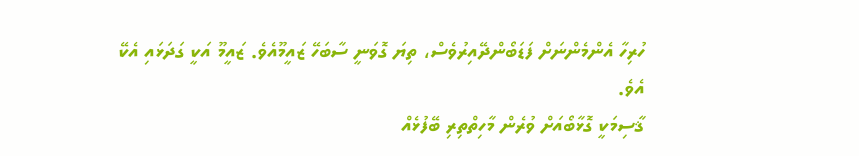ހުރިހާ އެންމެންނަށް ފަޑަބޯންދޭއިރުވެސް، ތިޔަ ގޮވަނީ ސާބަހޭ ޒައީމޫއެވެ. ޒައީމޫ އަކީ ގަދަޅައި އެކޭ އެވެ.
ޤާސިމަކީ ގޮޅާބޯއަށް ވުރެން މާހިތްތިރި ބޭފުޅެއް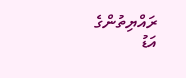ރައްޔިތުންގެ އަޑު